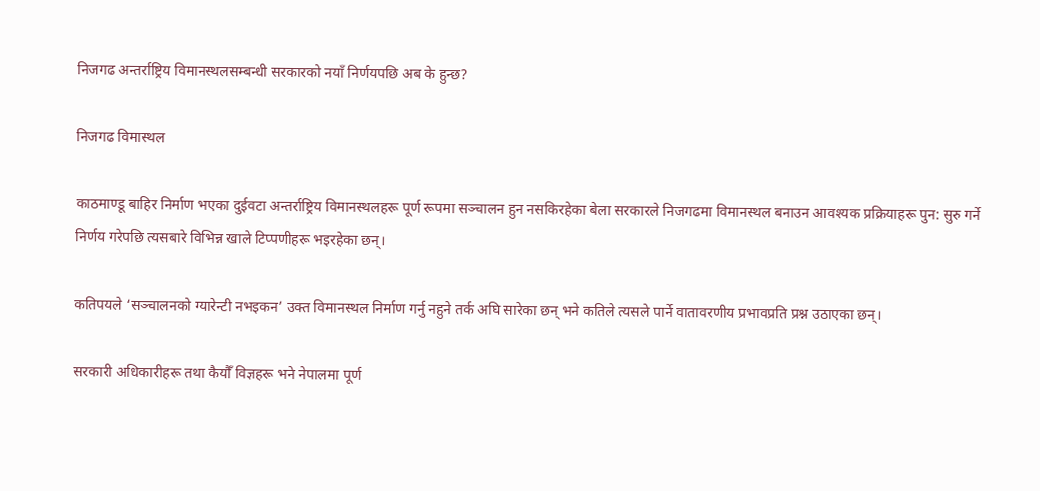निजगढ अन्तर्राष्ट्रिय विमानस्थलसम्बन्धी सरकारको नयाँ निर्णयपछि अब के हुन्छ?

निजगढ विमास्थल

काठमाण्डू बाहिर निर्माण भएका दुईवटा अन्तर्राष्ट्रिय विमानस्थलहरू पूर्ण रूपमा सञ्चालन हुन नसकिरहेका बेला सरकारले निजगढमा विमानस्थल बनाउन आवश्यक प्रक्रियाहरू पुन: सुरु गर्ने निर्णय गरेपछि त्यसबारे विभिन्न खाले टिप्पणीहरू भइरहेका छन्।

कतिपयले ‘सञ्चालनको ग्यारेन्टी नभइकन’ उक्त विमानस्थल निर्माण गर्नु नहुने तर्क अघि सारेका छन् भने कतिले त्यसले पार्ने वातावरणीय प्रभावप्रति प्रश्न उठाएका छन्।

सरकारी अधिकारीहरू तथा कैयौँ विज्ञहरू भने नेपालमा पूर्ण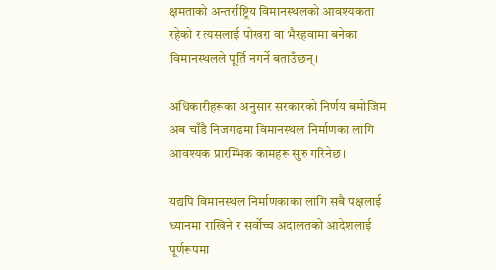क्षमताको अन्तर्राष्ट्रिय विमानस्थलको आवश्यकता रहेको र त्यसलाई पोखरा वा भैरहवामा बनेका विमानस्थलले पूर्ति नगर्ने बताउँछन्।

अधिकारीहरूका अनुसार सरकारको निर्णय बमोजिम अब चाँडै निजगढमा विमानस्थल निर्माणका लागि आवश्यक प्रारम्भिक कामहरू सुरु गरिनेछ।

यद्यपि विमानस्थल निर्माणकाका लागि सबै पक्षलाई ध्यानमा राखिने र सर्वोच्च अदालतको आदेशलाई पूर्णरूपमा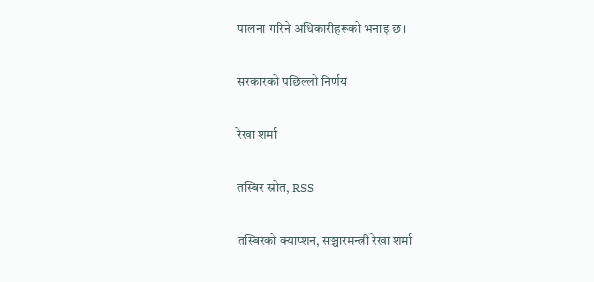पालना गरिने अधिकारीहरूको भनाइ छ।

सरकारको पछिल्लो निर्णय

रेखा शर्मा

तस्बिर स्रोत, RSS

तस्बिरको क्याप्शन, सञ्चारमन्त्री रेखा शर्मा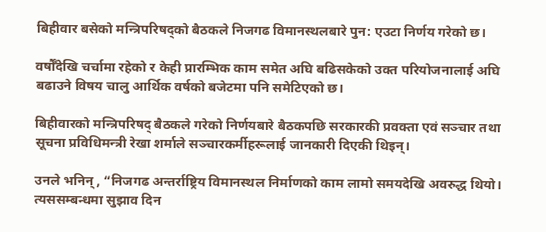बिहीवार बसेको मन्त्रिपरिषद्‌को बैठकले निजगढ विमानस्थलबारे पुन: एउटा निर्णय गरेको छ।

वर्षौँदेखि चर्चामा रहेको र केही प्रारम्भिक काम समेत अघि बढिसकेको उक्त परियोजनालाई अघि बढाउने विषय चालु आर्थिक वर्षको बजेटमा पनि समेटिएको छ।

बिहीवारको मन्त्रिपरिषद् बैठकले गरेको निर्णयबारे बैठकपछि सरकारकी प्रवक्ता एवं सञ्चार तथा सूचना प्रविधिमन्त्री रेखा शर्माले सञ्चारकर्मीहरूलाई जानकारी दिएकी थिइन्।

उनले भनिन्, “निजगढ अन्तर्राष्ट्रिय विमानस्थल निर्माणको काम लामो समयदेखि अवरुद्ध थियो। त्यससम्बन्धमा सुझाव दिन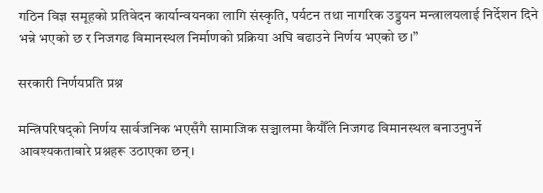गठिन विज्ञ समूहको प्रतिवेदन कार्यान्वयनका लागि संस्कृति, पर्यटन तथा नागरिक उड्डयन मन्त्रालयलाई निर्देशन दिने भन्ने भएको छ र निजगढ विमानस्थल निर्माणको प्रक्रिया अघि बढाउने निर्णय भएको छ।”

सरकारी निर्णयप्रति प्रश्न

मन्त्रिपरिषद्‌को निर्णय सार्वजनिक भएसँगै सामाजिक सञ्चालमा कैयौँले निजगढ विमानस्थल बनाउनुपर्ने आवश्यकताबारे प्रश्नहरू उठाएका छन्।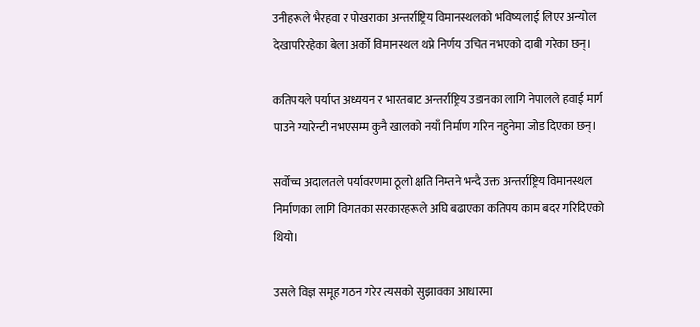उनीहरूले भैरहवा र पोखराका अन्तर्राष्ट्रिय विमानस्थलको भविष्यलाई लिएर अन्योल देखापरिरहेका बेला अर्को विमानस्थल थप्ने निर्णय उचित नभएको दाबी गरेका छन्।

कतिपयले पर्याप्त अध्ययन र भारतबाट अन्तर्राष्ट्रिय उडानका लागि नेपालले हवाई मार्ग पाउने ग्यारेन्टी नभएसम्म कुनै खालको नयाँ निर्माण गरिन नहुनेमा जोड दिएका छन्।

सर्वोच्च अदालतले पर्यावरणमा ठूलो क्षति निम्तने भन्दै उक्त अन्तर्राष्ट्रिय विमानस्थल निर्माणका लागि विगतका सरकारहरूले अघि बढाएका कतिपय काम बदर गरिदिएको थियो।

उसले विज्ञ समूह गठन गरेर त्यसको सुझावका आधारमा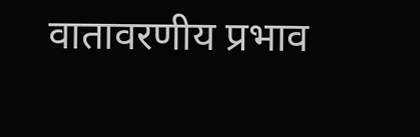वातावरणीय प्रभाव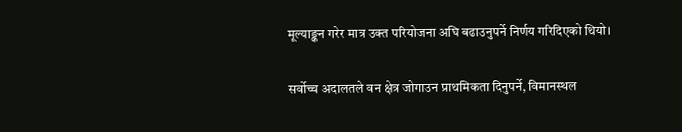मूल्याङ्कन गरेर मात्र उक्त परियोजना अघि बढाउनुपर्ने निर्णय गरिदिएको थियो।

सर्वोच्च अदालतले वन क्षेत्र जोगाउन प्राथमिकता दिनुपर्ने, विमानस्थल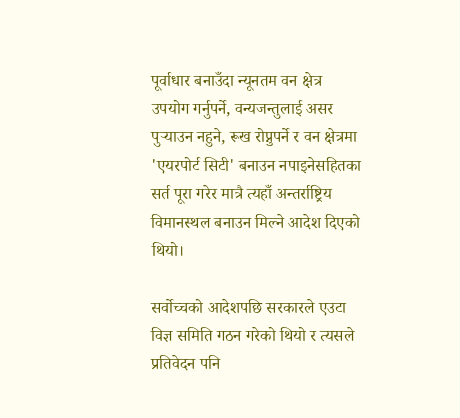पूर्वाधार बनाउँदा न्यूनतम वन क्षेत्र उपयोग गर्नुपर्ने, वन्यजन्तुलाई असर पुर्‍याउन नहुने, रूख रोप्नुपर्ने र वन क्षेत्रमा 'एयरपोर्ट सिटी' बनाउन नपाइनेसहितका सर्त पूरा गरेर मात्रै त्यहाँ अन्तर्राष्ट्रिय विमानस्थल बनाउन मिल्ने आदेश दिएको थियो।

सर्वोच्चको आदेशपछि सरकारले एउटा विज्ञ समिति गठन गरेको थियो र त्यसले प्रतिवेदन पनि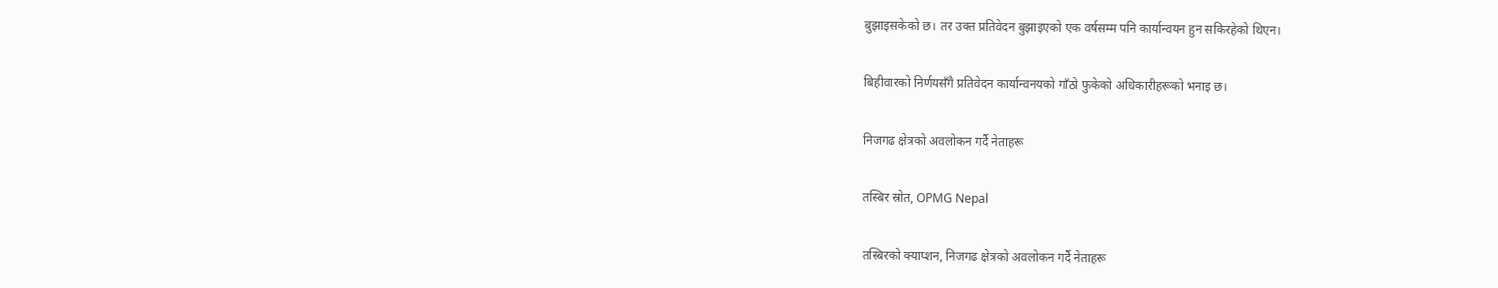बुझाइसकेको छ। तर उक्त प्रतिवेदन बुझाइएको एक वर्षसम्म पनि कार्यान्वयन हुन सकिरहेको थिएन।

बिहीवारको निर्णयसँगै प्रतिवेदन कार्यान्वनयको गाँठो फुकेको अधिकारीहरूको भनाइ छ।

निजगढ क्षेत्रको अवलोकन गर्दै नेताहरू

तस्बिर स्रोत, OPMG Nepal

तस्बिरको क्याप्शन, निजगढ क्षेत्रको अवलोकन गर्दै नेताहरू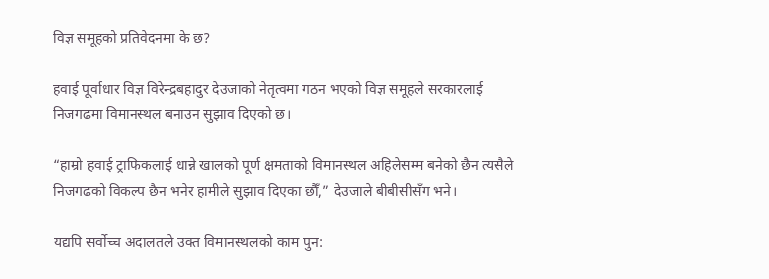विज्ञ समूहको प्रतिवेदनमा के छ?

हवाई पूर्वाधार विज्ञ विरेन्द्रबहादुर देउजाको नेतृत्वमा गठन भएको विज्ञ समूहले सरकारलाई निजगढमा विमानस्थल बनाउन सुझाव दिएको छ।

“हाम्रो हवाई ट्राफिकलाई धान्ने खालको पूर्ण क्षमताको विमानस्थल अहिलेसम्म बनेको छैन त्यसैले निजगढको विकल्प छैन भनेर हामीले सुझाव दिएका छौँ,” देउजाले बीबीसीसँग भने।

यद्यपि सर्वोच्च अदालतले उक्त विमानस्थलको काम पुन: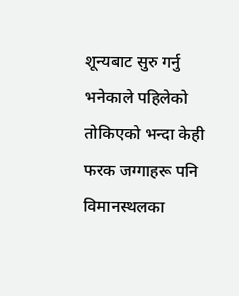शून्यबाट सुरु गर्नु भनेकाले पहिलेको तोकिएको भन्दा केही फरक जग्गाहरू पनि विमानस्थलका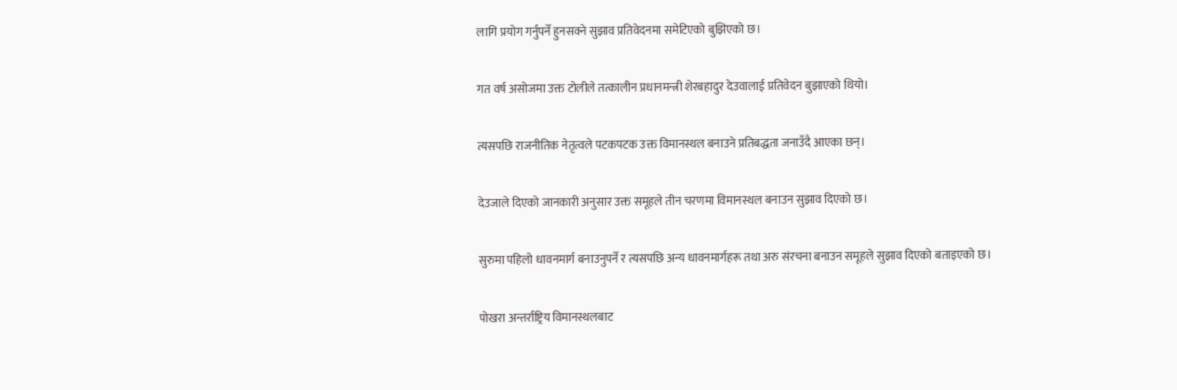लागि प्रयोग गर्नुपर्ने हुनसक्ने सुझाव प्रतिवेदनमा समेटिएको बुझिएको छ।

गत वर्ष असोजमा उक्त टोलीले तत्कालीन प्रधानमन्त्री शेरबहादुर देउवालाई प्रतिवेदन बुझाएको थियो।

त्यसपछि राजनीतिक नेतृत्वले पटकपटक उक्त विमानस्थल बनाउने प्रतिबद्धता जनाउँदै आएका छन्।

देउजाले दिएको जानकारी अनुसार उक्त समूहले तीन चरणमा विमानस्थल बनाउन सुझाव दिएको छ।

सुरुमा पहिलो धावनमार्ग बनाउनुपर्ने र त्यसपछि अन्य धावनमार्गहरू तथा अरु संरचना बनाउन समूहले सुझाव दिएको बताइएको छ।

पोखरा अन्तर्राष्ट्रिय विमानस्थलबाट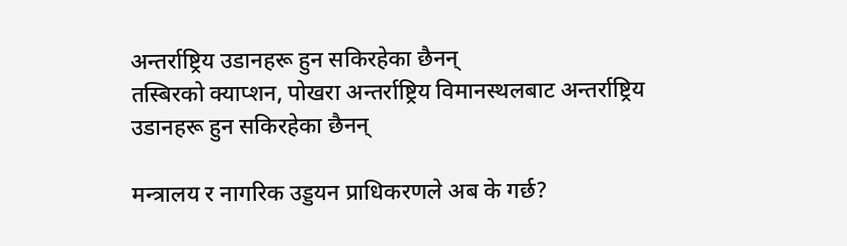अन्तर्राष्ट्रिय उडानहरू हुन सकिरहेका छैनन्
तस्बिरको क्याप्शन, पोखरा अन्तर्राष्ट्रिय विमानस्थलबाट अन्तर्राष्ट्रिय उडानहरू हुन सकिरहेका छैनन्

मन्त्रालय र नागरिक उड्डयन प्राधिकरणले अब के गर्छ?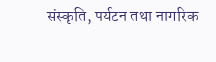संस्कृति, पर्यटन तथा नागरिक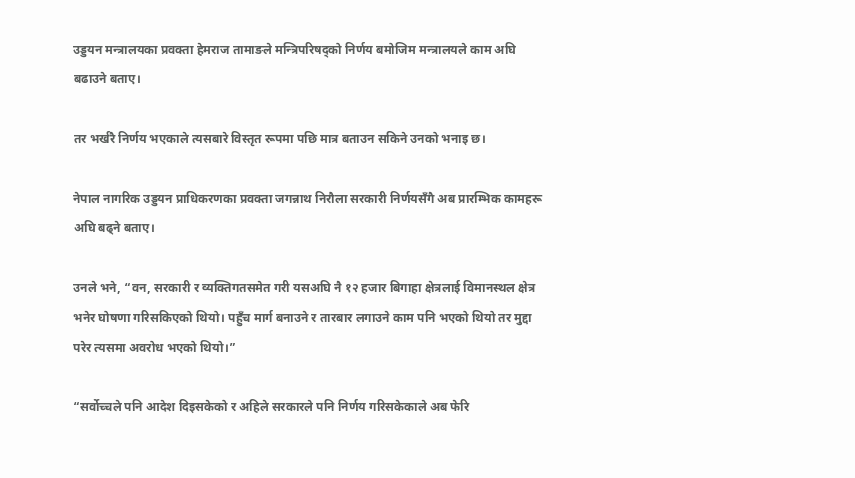उड्डयन मन्त्रालयका प्रवक्ता हेमराज तामाङले मन्त्रिपरिषद्‌को निर्णय बमोजिम मन्त्रालयले काम अघि बढाउने बताए।

तर भर्खरै निर्णय भएकाले त्यसबारे विस्तृत रूपमा पछि मात्र बताउन सकिने उनको भनाइ छ।

नेपाल नागरिक उड्डयन प्राधिकरणका प्रवक्ता जगन्नाथ निरौला सरकारी निर्णयसँगै अब प्रारम्भिक कामहरू अघि बढ्ने बताए।

उनले भने, “वन, सरकारी र व्यक्तिगतसमेत गरी यसअघि नै १२ हजार बिगाहा क्षेत्रलाई विमानस्थल क्षेत्र भनेर घोषणा गरिसकिएको थियो। पहुँच मार्ग बनाउने र तारबार लगाउने काम पनि भएको थियो तर मुद्दा परेर त्यसमा अवरोध भएको थियो।”

“सर्वोच्चले पनि आदेश दिइसकेको र अहिले सरकारले पनि निर्णय गरिसकेकाले अब फेरि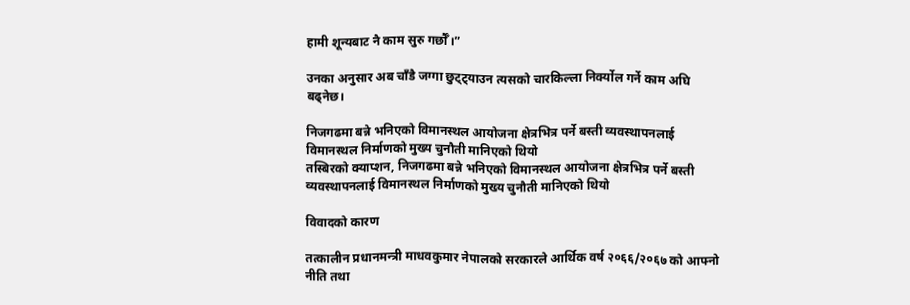हामी शून्यबाट नै काम सुरु गर्छौँ।”

उनका अनुसार अब चाँडै जग्गा छुट्ट्याउन त्यसको चारकिल्ला निर्क्योल गर्ने काम अघि बढ्नेछ।

निजगढमा बन्ने भनिएको विमानस्थल आयोजना क्षेत्रभित्र पर्ने बस्ती व्यवस्थापनलाई विमानस्थल निर्माणको मुख्य चुनौती मानिएको थियो
तस्बिरको क्याप्शन, निजगढमा बन्ने भनिएको विमानस्थल आयोजना क्षेत्रभित्र पर्ने बस्ती व्यवस्थापनलाई विमानस्थल निर्माणको मुख्य चुनौती मानिएको थियो

विवादको कारण

तत्कालीन प्रधानमन्त्री माधवकुमार नेपालको सरकारले आर्थिक वर्ष २०६६/२०६७ को आफ्नो नीति तथा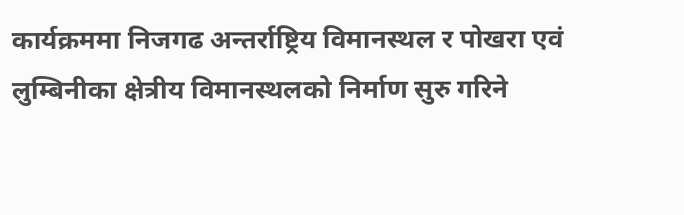कार्यक्रममा निजगढ अन्तर्राष्ट्रिय विमानस्थल र पोखरा एवं लुम्बिनीका क्षेत्रीय विमानस्थलको निर्माण सुरु गरिने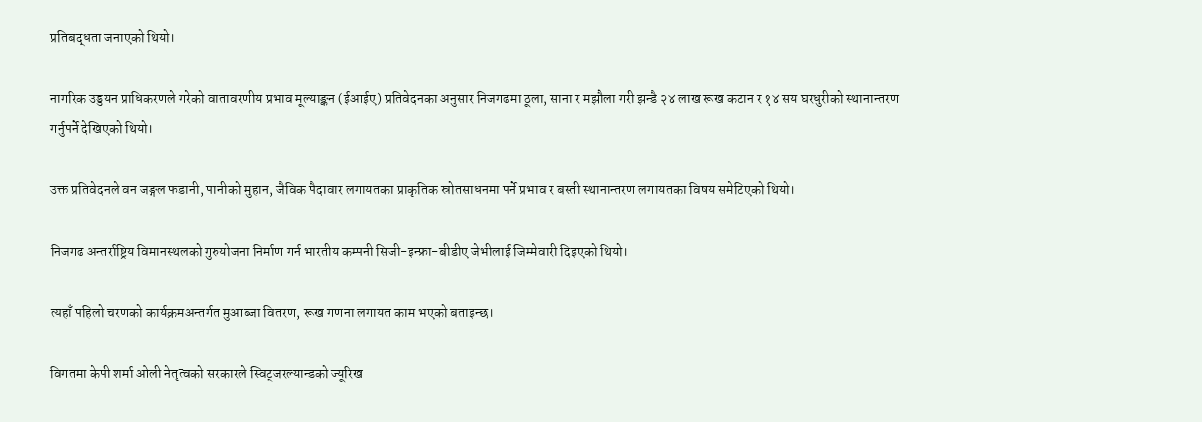प्रतिबद्धता जनाएको थियो।

नागरिक उड्डयन प्राधिकरणले गरेको वातावरणीय प्रभाव मूल्याङ्कन (ईआईए) प्रतिवेदनका अनुसार निजगढमा ठूला, साना र मझौला गरी झन्डै २४ लाख रूख कटान र १४ सय घरधुरीको स्थानान्तरण गर्नुपर्ने देखिएको थियो।

उक्त प्रतिवेदनले वन जङ्गल फडानी, पानीको मुहान, जैविक पैदावार लगायतका प्राकृतिक स्रोतसाधनमा पर्ने प्रभाव र बस्ती स्थानान्तरण लगायतका विषय समेटिएको थियो।

निजगढ अन्तर्राष्ट्रिय विमानस्थलको गुरुयोजना निर्माण गर्न भारतीय कम्पनी सिजी-इन्फ्रा-बीडीए जेभीलाई जिम्मेवारी दिइएको थियो।

त्यहाँ पहिलो चरणको कार्यक्रमअन्तर्गत मुआब्जा वितरण, रूख गणना लगायत काम भएको बताइन्छ।

विगतमा केपी शर्मा ओली नेतृत्वको सरकारले स्विट्जरल्यान्डको ज्यूरिख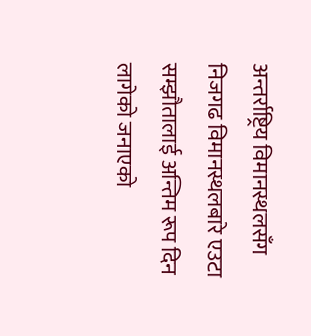अन्तर्राष्ट्रिय विमानस्थलसँग निजगढ विमानस्थलबारे एउटा सम्झौतालाई अन्तिम रूप दिन लागेको जनाएको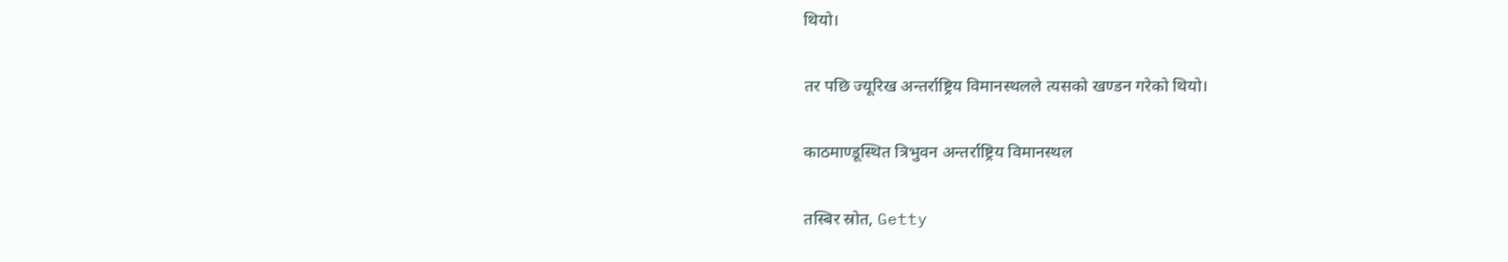थियो।

तर पछि ज्यूरिख अन्तर्राष्ट्रिय विमानस्थलले त्यसको खण्डन गरेको थियो।

काठमाण्डूस्थित त्रिभुवन अन्तर्राष्ट्रिय विमानस्थल

तस्बिर स्रोत, Getty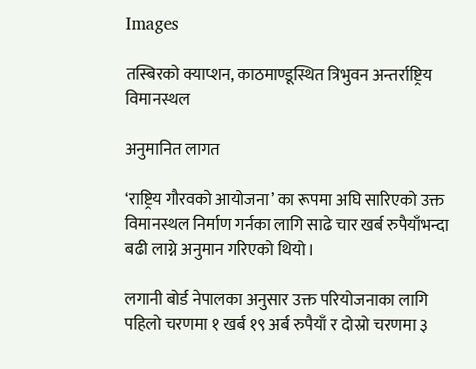Images

तस्बिरको क्याप्शन, काठमाण्डूस्थित त्रिभुवन अन्तर्राष्ट्रिय विमानस्थल

अनुमानित लागत

‘राष्ट्रिय गौरवको आयोजना’ का रूपमा अघि सारिएको उक्त विमानस्थल निर्माण गर्नका लागि साढे चार खर्ब रुपैयाँभन्दा बढी लाग्ने अनुमान गरिएको थियो।

लगानी बोर्ड नेपालका अनुसार उक्त परियोजनाका लागि पहिलो चरणमा १ खर्ब १९ अर्ब रुपैयाँ र दोस्रो चरणमा ३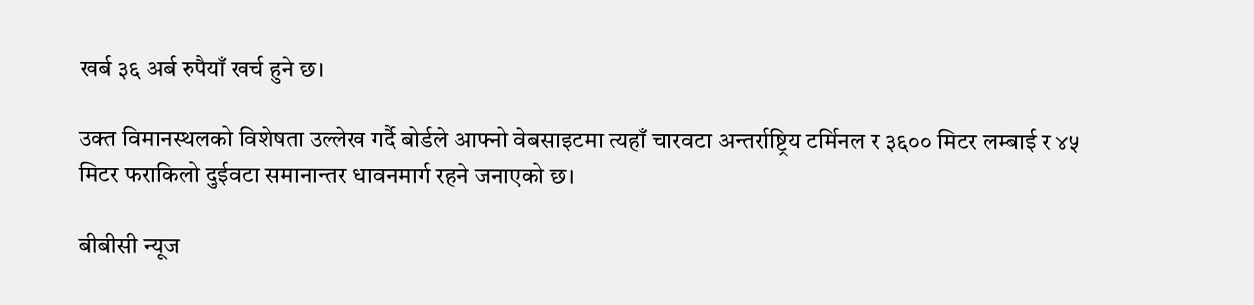खर्ब ३६ अर्ब रुपैयाँ खर्च हुने छ।

उक्त विमानस्थलको विशेषता उल्लेख गर्दै बोर्डले आफ्नो वेबसाइटमा त्यहाँ चारवटा अन्तर्राष्ट्रिय टर्मिनल र ३६०० मिटर लम्बाई र ४५ मिटर फराकिलो दुईवटा समानान्तर धावनमार्ग रहने जनाएको छ।

बीबीसी न्यूज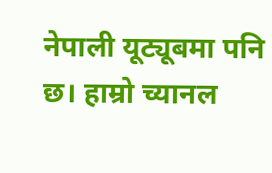नेपाली यूट्यूबमा पनि छ। हाम्रो च्यानल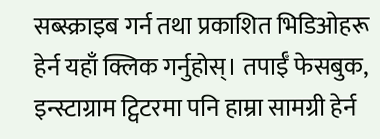सब्स्क्राइब गर्न तथा प्रकाशित भिडिओहरू हेर्न यहाँ क्लिक गर्नुहोस्। तपाईँ फेसबुक, इन्स्टाग्राम ट्विटरमा पनि हाम्रा सामग्री हेर्न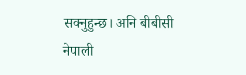सक्नुहुन्छ। अनि बीबीसी नेपाली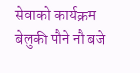सेवाको कार्यक्रम बेलुकी पौने नौ बजे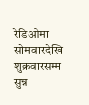रेडिओमा सोमवारदेखि शुक्रवारसम्म सुन्न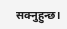सक्नुहुन्छ।